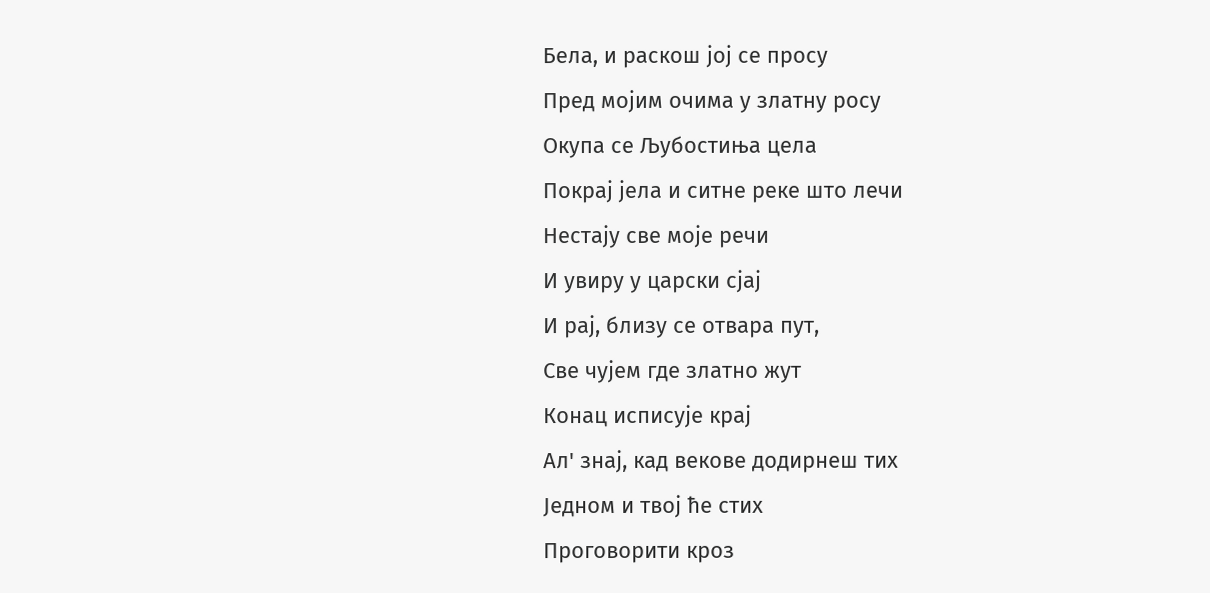Бела, и раскош јој се просу
Пред мојим очима у златну росу
Окупа се Љубостиња цела
Покрај јела и ситне реке што лечи
Нестају све моје речи
И увиру у царски сјај
И рај, близу се отвара пут,
Све чујем где златно жут
Конац исписује крај
Ал' знај, кад векове додирнеш тих
Једном и твој ће стих
Проговорити кроз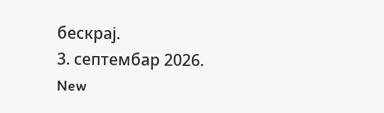бескрај.
3. септембар 2026.
New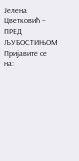Јелена Цветковић – ПРЕД ЉУБОСТИЊОМ
Пријавите се на: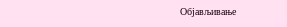Објављивање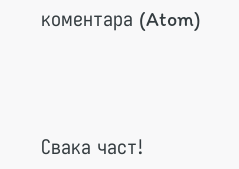коментара (Atom)



Свака част!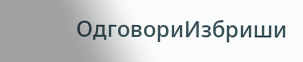ОдговориИзбриши